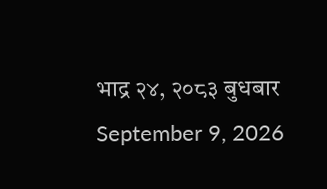भाद्र २४, २०८३ बुधबार September 9, 2026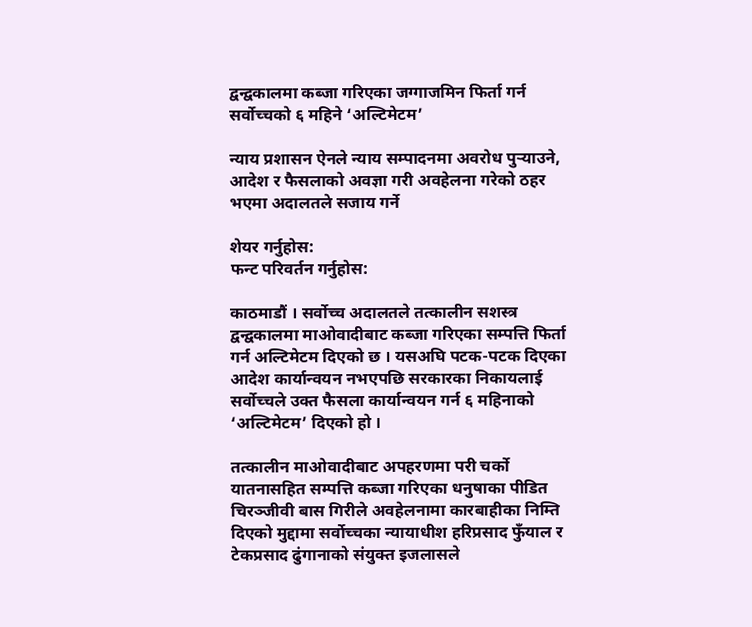द्वन्द्वकालमा कब्जा गरिएका जग्गाजमिन फिर्ता गर्न सर्वोच्चको ६ महिने ‘अल्टिमेटम’

न्याय प्रशासन ऐनले न्याय सम्पादनमा अवरोध पुर्‍याउने, आदेश र फैसलाको अवज्ञा गरी अवहेलना गरेको ठहर भएमा अदालतले सजाय गर्ने

शेयर गर्नुहोस:
फन्ट परिवर्तन गर्नुहोस:

काठमाडौं । सर्वोच्च अदालतले तत्कालीन सशस्त्र द्वन्द्वकालमा माओवादीबाट कब्जा गरिएका सम्पत्ति फिर्ता गर्न अल्टिमेटम दिएको छ । यसअघि पटक-पटक दिएका आदेश कार्यान्वयन नभएपछि सरकारका निकायलाई सर्वोच्चले उक्त फैसला कार्यान्वयन गर्न ६ महिनाको ‘अल्टिमेटम’ दिएको हो ।

तत्कालीन माओवादीबाट अपहरणमा परी चर्को यातनासहित सम्पत्ति कब्जा गरिएका धनुषाका पीडित चिरञ्जीवी बास गिरीले अवहेलनामा कारबाहीका निम्ति दिएको मुद्दामा सर्वोच्चका न्यायाधीश हरिप्रसाद फुँयाल र टेकप्रसाद ढुंगानाको संयुक्त इजलासले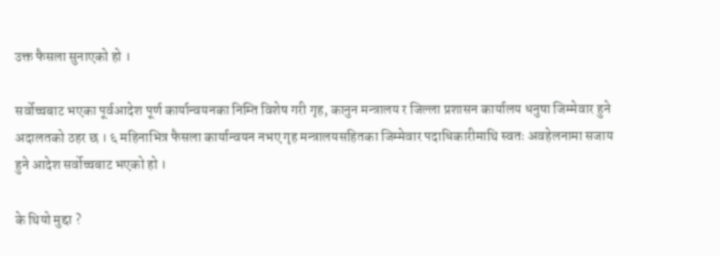उक्त फैसला सुनाएको हो ।

सर्वोच्चबाट भएका पूर्वआदेश पूर्ण कार्यान्वयनका निम्ति विशेष गरी गृह, कानुन मन्त्रालय र जिल्ला प्रशासन कार्यालय धनुषा जिम्मेवार हुने अदालतको ठहर छ । ६ महिनाभित्र फैसला कार्यान्वयन नभए गृह मन्त्रालयसहितका जिम्मेवार पदाधिकारीमाथि स्वतः अवहेलनामा सजाय हुने आदेश सर्वोच्चबाट भएको हो ।

के थियो मुद्दा ?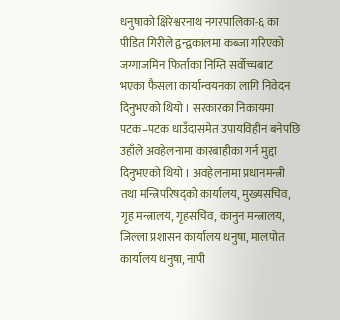धनुषाको क्षिरेश्वरनाथ नगरपालिका-६ का पीडित गिरीले द्वन्द्वकालमा कब्जा गरिएको जग्गाजमिन फिर्ताका निम्ति सर्वोच्चबाट भएका फैसला कार्यान्वयनका लागि निवेदन दिनुभएको थियो । सरकारका निकायमा पटक–पटक धाउँदासमेत उपायविहीन बनेपछि उहाँले अवहेलनामा कारबाहीका गर्न मुद्दा दिनुभएको थियो । अवहेलनामा प्रधानमन्त्री तथा मन्त्रिपरिषद्को कार्यालय, मुख्यसचिव, गृह मन्त्रालय, गृहसचिव, कानुन मन्त्रालय, जिल्ला प्रशासन कार्यालय धनुषा, मालपोत कार्यालय धनुषा, नापी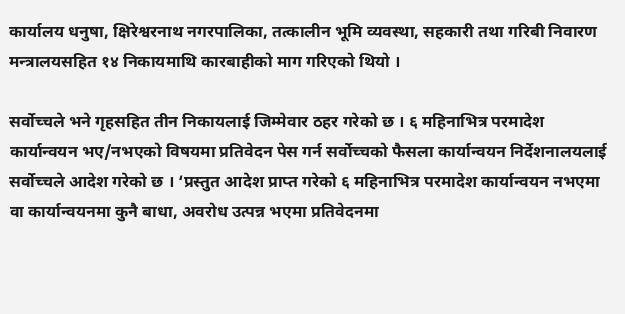कार्यालय धनुषा, क्षिरेश्वरनाथ नगरपालिका, तत्कालीन भूमि व्यवस्था, सहकारी तथा गरिबी निवारण मन्त्रालयसहित १४ निकायमाथि कारबाहीको माग गरिएको थियो ।

सर्वोच्चले भने गृहसहित तीन निकायलाई जिम्मेवार ठहर गरेको छ । ६ महिनाभित्र परमादेश कार्यान्वयन भए/नभएको विषयमा प्रतिवेदन पेस गर्न सर्वोच्चको फैसला कार्यान्वयन निर्देशनालयलाई सर्वोच्चले आदेश गरेको छ । ‘प्रस्तुत आदेश प्राप्त गरेको ६ महिनाभित्र परमादेश कार्यान्वयन नभएमा वा कार्यान्वयनमा कुनै बाधा, अवरोध उत्पन्न भएमा प्रतिवेदनमा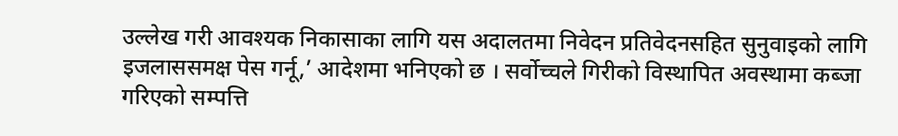उल्लेख गरी आवश्यक निकासाका लागि यस अदालतमा निवेदन प्रतिवेदनसहित सुनुवाइको लागि इजलाससमक्ष पेस गर्नू,’ आदेशमा भनिएको छ । सर्वोच्चले गिरीको विस्थापित अवस्थामा कब्जा गरिएको सम्पत्ति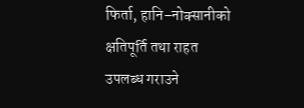फिर्ता, हानि–नोक्सानीको क्षतिपूर्ति तथा राहत उपलब्ध गराउने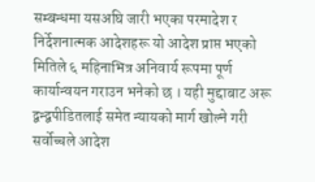सम्बन्धमा यसअघि जारी भएका परमादेश र निर्देशनात्मक आदेशहरू यो आदेश प्राप्त भएको मितिले ६ महिनाभित्र अनिवार्य रूपमा पूर्ण कार्यान्वयन गराउन भनेको छ । यही मुद्दाबाट अरू द्वन्द्वपीडितलाई समेत न्यायको मार्ग खोल्ने गरी सर्वोच्चले आदेश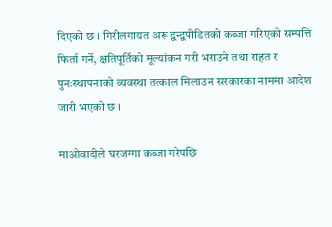दिएको छ । गिरीलगायत अरू द्वन्द्वपीडितको कब्जा गरिएको सम्पत्ति फिर्ता गर्ने, क्षतिपूर्तिको मूल्यांकन गरी भराउने तथा राहत र पुनःस्थापनाको व्यवस्था तत्काल मिलाउन सरकारका नाममा आदेश जारी भएको छ ।

माओवादीले घरजग्गा कब्जा गरेपछि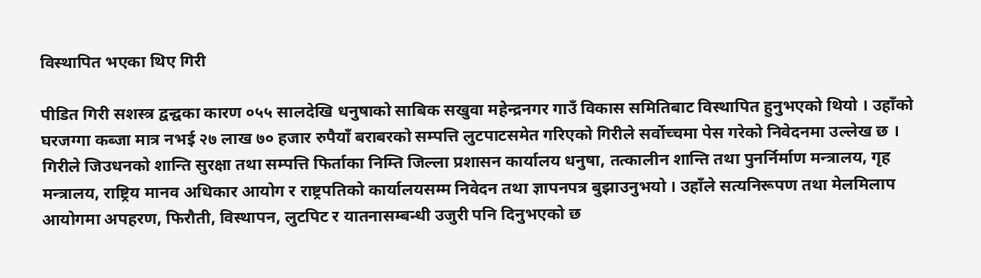विस्थापित भएका थिए गिरी

पीडित गिरी सशस्त्र द्वन्द्वका कारण ०५५ सालदेखि धनुषाको साबिक सखुवा महेन्द्रनगर गाउँ विकास समितिबाट विस्थापित हुनुभएको थियो । उहाँको घरजग्गा कब्जा मात्र नभई २७ लाख ७० हजार रुपैयाँ बराबरको सम्पत्ति लुटपाटसमेत गरिएको गिरीले सर्वोच्चमा पेस गरेको निवेदनमा उल्लेख छ । गिरीले जिउधनको शान्ति सुरक्षा तथा सम्पत्ति फिर्ताका निम्ति जिल्ला प्रशासन कार्यालय धनुषा, तत्कालीन शान्ति तथा पुनर्निर्माण मन्त्रालय, गृह मन्त्रालय, राष्ट्रिय मानव अधिकार आयोग र राष्ट्रपतिको कार्यालयसम्म निवेदन तथा ज्ञापनपत्र बुझाउनुभयो । उहाँले सत्यनिरूपण तथा मेलमिलाप आयोगमा अपहरण, फिरौती, विस्थापन, लुटपिट र यातनासम्बन्धी उजुरी पनि दिनुभएको छ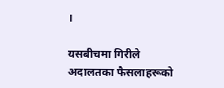।

यसबीचमा गिरीले अदालतका फैसलाहरूको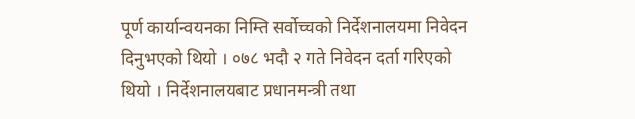पूर्ण कार्यान्वयनका निम्ति सर्वोच्चको निर्देशनालयमा निवेदन दिनुभएको थियो । ०७८ भदौ २ गते निवेदन दर्ता गरिएको थियो । निर्देशनालयबाट प्रधानमन्त्री तथा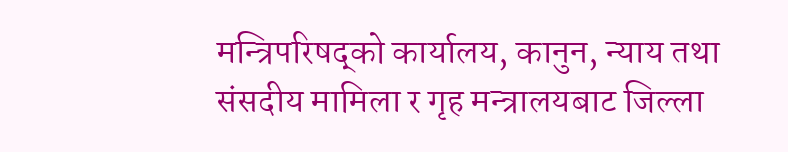मन्त्रिपरिषद्को कार्यालय, कानुन, न्याय तथा संसदीय मामिला र गृह मन्त्रालयबाट जिल्ला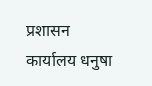प्रशासन कार्यालय धनुषा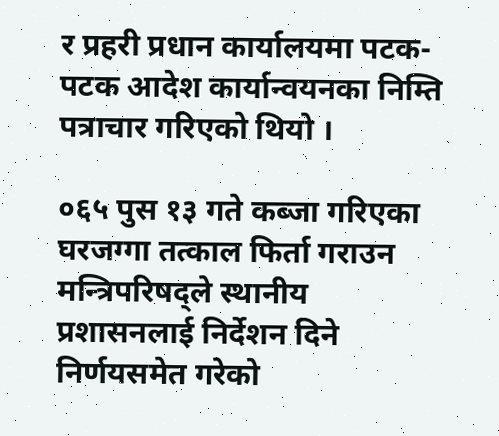र प्रहरी प्रधान कार्यालयमा पटक-पटक आदेश कार्यान्वयनका निम्ति पत्राचार गरिएको थियो ।

०६५ पुस १३ गते कब्जा गरिएका घरजग्गा तत्काल फिर्ता गराउन मन्त्रिपरिषद्ले स्थानीय प्रशासनलाई निर्देशन दिने निर्णयसमेत गरेको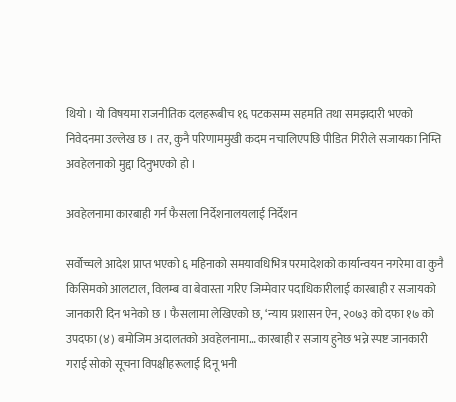थियो । यो विषयमा राजनीतिक दलहरूबीच १६ पटकसम्म सहमति तथा समझदारी भएको निवेदनमा उल्लेख छ । तर, कुनै परिणाममुखी कदम नचालिएपछि पीडित गिरीले सजायका निम्ति अवहेलनाको मुद्दा दिनुभएको हो ।

अवहेलनामा कारबाही गर्न फैसला निर्देशनालयलाई निर्देशन

सर्वोच्चले आदेश प्राप्त भएको ६ महिनाको समयावधिभित्र परमादेशको कार्यान्वयन नगरेमा वा कुनै किसिमको आलटाल, विलम्ब वा बेवास्ता गरिए जिम्मेवार पदाधिकारीलाई कारबाही र सजायको जानकारी दिन भनेको छ । फैसलामा लेखिएको छ, ‘न्याय प्रशासन ऐन, २०७३ को दफा १७ को उपदफा (४) बमोजिम अदालतको अवहेलनामा… कारबाही र सजाय हुनेछ भन्ने स्पष्ट जानकारी गराई सोको सूचना विपक्षीहरूलाई दिनू भनी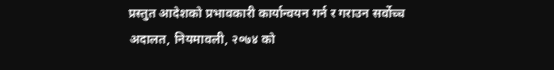प्रस्तुत आदेशको प्रभावकारी कार्यान्वयन गर्न र गराउन सर्वोच्च अदालत, नियमावली, २०७४ को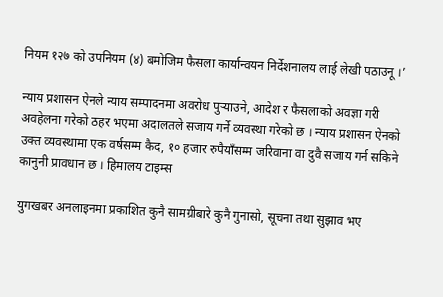नियम १२७ को उपनियम (४) बमोजिम फैसला कार्यान्वयन निर्देशनालय लाई लेखी पठाउनू ।’

न्याय प्रशासन ऐनले न्याय सम्पादनमा अवरोध पुर्‍याउने, आदेश र फैसलाको अवज्ञा गरी अवहेलना गरेको ठहर भएमा अदालतले सजाय गर्ने व्यवस्था गरेको छ । न्याय प्रशासन ऐनको उक्त व्यवस्थामा एक वर्षसम्म कैद, १० हजार रुपैयाँसम्म जरिवाना वा दुवै सजाय गर्न सकिने कानुनी प्रावधान छ । हिमालय टाइम्स

युगखबर अनलाइनमा प्रकाशित कुनै सामग्रीबारे कुनै गुनासो, सूचना तथा सुझाव भए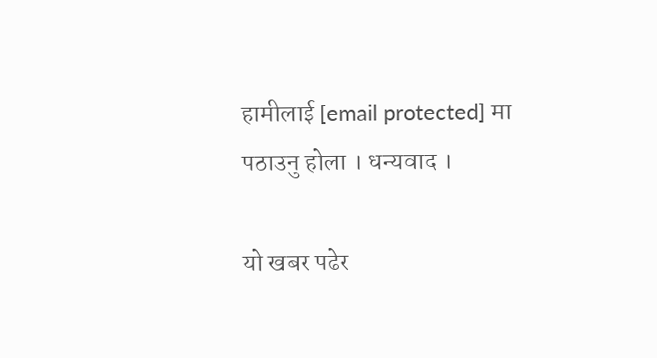हामीलाई [email protected] मा पठाउनु होला । धन्यवाद ।

यो खबर पढेर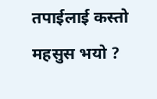तपाईलाई कस्तो महसुस भयो ?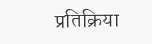प्रतिक्रिया